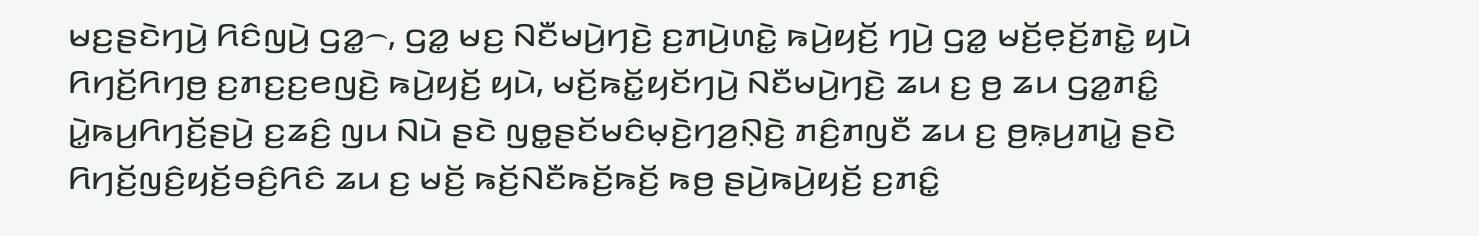ꤗꤢ꤬ꤔꤢꤧꤚꤣꤧ꤬ ꤖꤢꤨꤜꤣꤧ꤬ ꤞꤤ꤭꤮, ꤞꤤ꤭ ꤗꤢ꤬ ꤡꤢꤪꤗꤣꤧ꤬ꤚꤢꤧ꤬ ꤢ꤬ꤊꤣꤧ꤬ꤛꤢꤧ꤭ ꤒꤣꤧ꤬ꤟꤢꤩ꤬ ꤚꤣꤧ꤬ ꤞꤤ꤭ ꤗꤢꤩ꤬ꤕ꤫ꤢꤩ꤬ꤊꤢꤧ꤭ ꤟꤣꤧ ꤖꤚꤢꤩ꤬ꤖꤚꤥ꤬ ꤢ꤬ꤊꤢ꤬ꤢ꤬ꤕꤜꤢꤧ꤬ ꤒꤣꤧ꤬ꤟꤢꤩ꤬ ꤟꤣꤧ, ꤗꤢꤩ꤬ꤒꤢꤩ꤭ꤟꤢꤩꤚꤣꤧ꤬ ꤡꤢꤪꤗꤣꤧ꤬ꤚꤢꤧ꤬ ꤘꤣ ꤢ꤬ ꤥ꤬ ꤘꤣ ꤞꤤ꤭ꤊꤢꤨ꤭ ꤣꤧ꤭ꤒꤣ꤬ꤖꤚꤢꤩ꤬ꤔꤣꤧ꤬ ꤢ꤬ꤘꤢꤨ꤬ ꤜꤣ ꤡꤣꤧ ꤔꤢꤧ ꤜꤥ꤭ꤔꤢꤩꤗꤢꤨꤗ꤫ꤢꤧ꤬ꤚꤤ꤬ꤡ꤫ꤢꤧ꤬ ꤊꤢꤨ꤬ꤊꤜꤢꤪ ꤘꤣ ꤢ꤬ ꤥ꤬ꤒ꤫ꤣ꤬ꤊꤣꤧ꤭ ꤔꤢꤧ ꤖꤚꤢꤩ꤬ꤜꤢꤨ꤬ꤟꤢꤩ꤬ꤋꤢꤨ꤬ꤖꤢꤨ ꤘꤣ ꤢ꤬ ꤗꤢꤩ꤬ ꤒꤢꤩ꤬ꤡꤢꤪꤒꤢꤩ꤬ꤒꤢꤩ꤬ ꤒꤥ꤬ ꤔꤣꤧ꤬ꤒꤣꤧ꤬ꤟꤢꤩ꤬ ꤢ꤬ꤊꤢꤨ꤭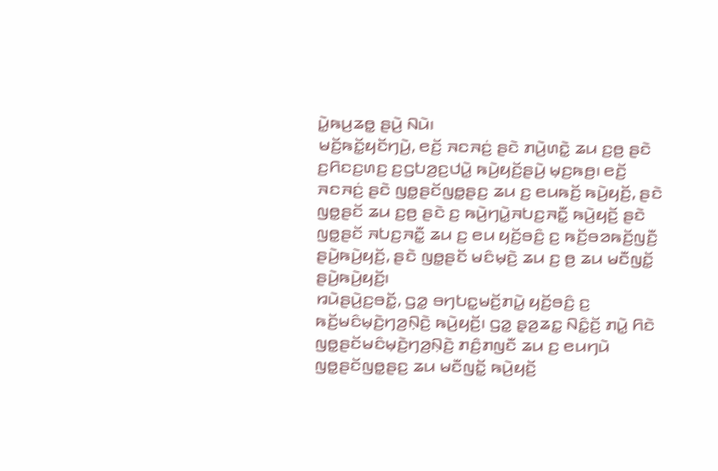ꤣꤧ꤭ꤒꤣ꤬ꤘꤥ꤭ ꤔꤣꤧ꤬ ꤡꤣꤧ꤯
ꤗꤢꤩ꤬ꤒꤢꤩ꤭ꤟꤢꤩꤚꤣꤧ꤬, ꤕꤢꤩ꤬ ꤏꤢꤏꤢꤦ꤬ ꤔꤢꤧ ꤊꤣꤧ꤬ꤛꤢꤧ꤭ ꤘꤣ ꤢ꤬ꤥ꤬ ꤔꤢꤧ ꤢ꤬ꤖꤢꤢ꤬ꤛꤢ꤬ ꤢ꤬ꤞꤝꤤ꤬ꤢ꤬ꤓꤣꤧ꤭ ꤒꤣꤧ꤬ꤟꤢꤩ꤬ꤔꤣꤧ꤬ ꤗ꤫ꤢ꤬ꤒꤥ꤬꤯ ꤕꤢꤩ꤬ ꤏꤢꤏꤢꤦ꤬ ꤔꤢꤧ ꤜꤥ꤭ꤔꤢꤩꤜꤥ꤭ꤔꤢ꤬ ꤘꤣ ꤢ꤬ ꤕꤣꤒꤢꤩ꤬ ꤒꤣꤧ꤬ꤟꤢꤩ꤬, ꤔꤢꤧ ꤜꤥ꤭ꤔꤢꤩ ꤘꤣ ꤢ꤬ꤥ꤬ ꤔꤢꤧ ꤢ꤬ ꤒꤣꤧ꤬ꤚꤣꤧ꤭ꤏꤝꤢ꤬ꤏꤢꤪ꤭ ꤒꤣꤧ꤬ꤟꤢꤩ꤬ ꤔꤢꤧ ꤜꤥ꤭ꤔꤢꤩ ꤏꤝꤢ꤬ꤏꤢꤪ꤭ ꤘꤣ ꤢ꤬ ꤕꤣ ꤟꤢꤩ꤬ꤋꤢꤨ꤬ ꤢ꤬ ꤒꤢꤩ꤬ꤋꤤꤒꤢꤩ꤬ꤜꤢꤪ꤬ ꤔꤣꤧ꤬ꤒꤣꤧ꤬ꤟꤢꤩ꤬, ꤔꤢꤧ ꤜꤥ꤭ꤔꤢꤩ ꤗꤢꤨꤗ꤫ꤢꤧ꤬ ꤘꤣ ꤢ꤬ ꤥ꤬ ꤘꤣ ꤗꤢꤪꤜꤢꤩ꤭ ꤔꤣꤧ꤬ꤒꤣꤧ꤬ꤟꤢꤩ꤬꤯
ꤙꤣꤧꤔꤣꤧ꤬ꤢ꤬ꤋꤢꤩ꤭, ꤞꤤ꤭ ꤋꤚꤝꤢ꤭ꤗꤢꤩ꤬ꤊꤣꤧ꤭ ꤟꤢꤩ꤬ꤋꤢꤨ꤬ ꤢ꤬ ꤒꤢꤩ꤬ꤗꤢꤨꤗ꤫ꤢꤧ꤬ꤚꤤ꤬ꤡ꤫ꤢꤧ꤬ ꤒꤣꤧ꤬ꤟꤢꤩ꤬꤯ ꤞꤤ꤭ ꤔ꤫ꤤ꤬ꤘꤢ꤭ ꤡꤢꤨ꤭ꤢꤩ꤬ ꤊꤣꤧ꤭ ꤖꤢꤧ ꤜꤥ꤭ꤔꤢꤩꤗꤢꤨꤗ꤫ꤢꤧ꤬ꤚꤤ꤬ꤡ꤫ꤢꤧ꤬ ꤊꤢꤨ꤬ꤊꤜꤢꤪ ꤘꤣ ꤢ꤬ ꤕꤣꤚꤣꤧ ꤜꤥ꤭ꤔꤢꤩꤜꤥ꤭ꤔꤢ꤬ ꤘꤣ ꤗꤢꤪꤜꤢꤩ꤭ ꤒꤣꤧ꤬ꤟꤢꤩ꤬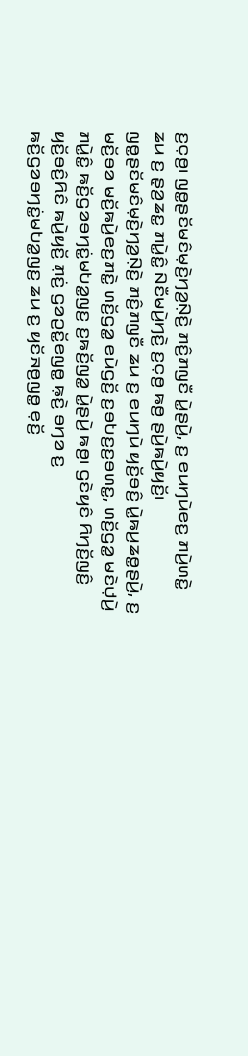ꤢ꤬ꤍ꤫ꤥ꤬꤯ ꤜꤥ꤭ꤔꤢꤩꤗꤢꤨꤗ꤫ꤢꤧ꤬ꤚꤤ꤬ꤡ꤫ꤢꤧ꤬ ꤊꤢꤨ꤬ꤊꤜꤢꤪ ꤣꤧ꤭ꤔꤣꤧ꤬, ꤢ꤬ ꤕꤣꤚꤣꤧꤕꤢ꤬ ꤊꤣꤧ꤬ꤛꤢꤧ꤭ ꤘꤣ ꤢ꤬ ꤔ꤫ꤤ꤬ꤘꤢ꤭ ꤊꤣꤧ꤭ꤢꤨ꤭ ꤡꤢꤪꤗꤣꤧ꤬ꤚꤢꤧ꤬ ꤢ꤬ꤍ꤫ꤥ꤬ ꤒꤥ꤬ ꤔꤣꤧ꤬ꤒꤣꤧ꤬ꤟꤢꤩ꤬꤯
ꤜꤥ꤭ꤔꤢꤩꤗꤢꤨꤗ꤫ꤢꤧ꤬ꤚꤤ꤬ꤡ꤫ꤢꤧ꤬ ꤊꤢꤨ꤬ꤊꤜꤢꤪ ꤘꤣ ꤢ꤬ ꤕꤣꤚꤣꤧ ꤟꤢꤩ꤬ꤋꤢꤨ꤬ ꤣꤧ꤭ꤒꤣ꤬ꤘꤥ꤭ꤔꤣꤧ꤬, ꤢ꤬ ꤗꤢꤩ꤬ꤋꤤ ꤗꤢꤩ꤬ꤒꤣꤧ꤬ꤕꤢ꤬ꤊꤢꤧ꤭ ꤛꤢꤩ꤬ꤞꤤ꤭ ꤕꤣꤧꤞꤢꤩ꤬ ꤢ꤬ꤋꤝꤢ꤬ꤢ꤬ꤋꤛꤢ꤭, ꤛꤢꤩ꤬ꤞꤤ꤭ ꤗꤢꤧꤓ꤫ꤣꤧ꤬ ꤊꤣꤧ꤭ꤢꤨ꤭ ꤒꤢꤩ꤬ꤞꤤꤋꤚꤢꤦ꤭ꤗꤝꤤ꤭ꤜꤢ꤬ ꤢ꤬ꤒꤢꤩ꤬ꤜꤤ꤭ ꤣꤧ꤭ꤔꤣꤧ꤬ ꤒꤥ꤬꤯ ꤞꤢꤧꤟꤢꤨ ꤖꤚꤢꤩ꤬ꤜꤢꤨ꤬ ꤟꤢꤩ꤬ꤋꤢꤨ꤬ꤖꤢꤨ ꤒꤣꤧ꤬ꤟꤢꤩ꤬ ꤊ꤫ꤢꤦ꤬ ꤞꤤꤑꤢꤩ꤭ꤕꤜꤥ꤭ ꤒ꤫ꤢꤧ꤬ ꤋꤚꤤ ꤢ꤬ ꤒꤢꤩ꤬ꤞꤤꤋꤚꤢꤦ꤭ꤗꤝꤤ꤭ꤜꤢ꤬ ꤘꤣ ꤢ꤬ ꤟꤢꤩꤏꤥ꤬ꤜꤥ꤭ ꤕ꤫ꤢꤩ꤬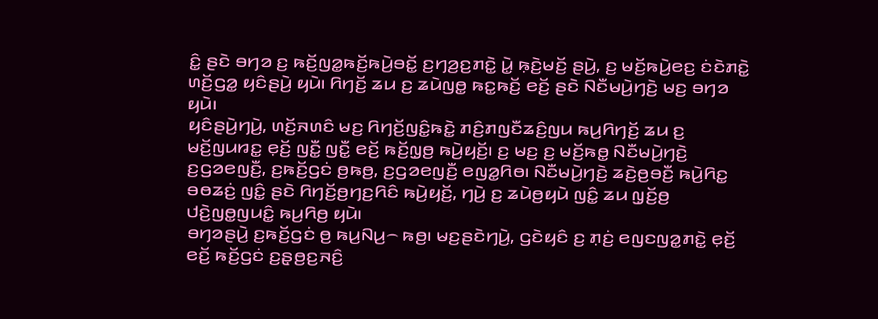ꤢꤨ꤭ ꤔꤢꤧ ꤋꤚꤤ ꤢ꤬ ꤒꤢꤩ꤬ꤜꤤ꤭ꤒꤢꤩ꤬ꤒꤣꤧ꤬ꤋꤢꤩ꤭ ꤢ꤬ꤚꤤ꤬ꤢ꤬ꤊꤢꤧ꤭ ꤣꤧ꤭ ꤒ꤫ꤢꤧ꤬ꤗꤢꤩ꤬ ꤔꤣꤧ꤬, ꤢ꤬ ꤗꤢꤩ꤬ꤒꤣꤧ꤬ꤕꤢ꤬ ꤢꤦꤢꤧꤊꤢꤧ꤭ ꤛꤢꤩ꤬ꤞꤤ꤭ ꤟꤢꤨꤔꤣꤧ꤬ ꤟꤣꤧ꤯ ꤖꤚꤢꤩ꤬ ꤘꤣ ꤢ꤬ ꤘꤣꤧꤜꤥ꤭ ꤒꤢ꤭ꤒꤢꤩ꤬ ꤕꤢꤩ꤬ ꤔꤢꤧ ꤡꤢꤪꤗꤣꤧ꤬ꤚꤢꤧ꤬ ꤗꤢ꤬ ꤋꤚꤤ ꤟꤣꤧ꤯
ꤟꤢꤨꤔꤣꤧ꤬ꤚꤣꤧ꤬, ꤛꤢꤩ꤬ꤏꤛꤢꤨ ꤗꤢ꤬ ꤖꤚꤢꤩ꤬ꤜꤢꤨ꤭ꤒꤢꤧ꤭ ꤊꤢꤨ꤬ꤊꤜꤢꤪꤘꤢꤨ꤬ꤜꤣ ꤒꤣ꤬ꤖꤚꤢꤩ꤬ ꤘꤣ ꤢ꤬ ꤗꤢꤩ꤬ꤜꤣꤙꤢ꤭ ꤕ꤫ꤢꤩ꤬ ꤜꤢꤪ꤭ ꤜꤢꤪ꤭ ꤕꤢꤩ꤬ ꤒꤢꤩ꤬ꤜ꤫ꤥ꤬ ꤒꤣꤧ꤬ꤟꤢꤩ꤬꤯ ꤢ꤬ ꤗꤢ꤬ ꤢ꤬ ꤗꤢꤩ꤬ꤒꤥ꤭ ꤡꤢꤪꤗꤣꤧ꤬ꤚꤢꤧ꤬ ꤢ꤬ꤞꤤꤕꤜꤢꤪ꤬, ꤢ꤬ꤒꤢꤩ꤬ꤞꤢꤦ ꤥ꤬ꤒꤥ꤬, ꤢ꤬ꤞꤤꤕꤜꤢꤪ꤬ ꤕꤜꤤ꤭ꤖꤥ꤯ ꤡꤢꤪꤗꤣꤧ꤬ꤚꤢꤧ꤬ ꤘꤢꤧ꤬ꤥ꤬ꤋꤢꤪ꤬ ꤒꤣꤧ꤬ꤖꤢ꤭ ꤋꤥꤘꤢꤦ꤬ ꤜꤢꤨ꤭ ꤔꤢꤧ ꤖꤚꤢꤩ꤬ꤥ꤬ꤚꤢ꤬ꤖꤢꤨ ꤒꤣꤧ꤬ꤟꤢꤩ꤬, ꤚꤣꤧ꤬ ꤢ꤬ ꤘꤣꤧꤥ꤬ꤟꤣꤧ ꤜꤢꤨ꤭ ꤘꤣ ꤜ꤫ꤢꤩ꤬ꤥ꤬ ꤓꤢꤧ꤬ꤜꤥ꤭ꤜꤣꤢꤨ꤭ ꤒꤣ꤬ꤖꤥ꤬ ꤟꤣꤧ꤯
ꤋꤚꤤꤔꤣꤧ꤬ ꤢ꤬ꤒꤢꤩ꤬ꤞꤢꤦ ꤥ꤬ ꤒꤣ꤬ꤡꤣ꤬꤮ ꤒꤥ꤬꤯ ꤗꤢ꤬ꤔꤢꤧꤚꤣꤧ꤬, ꤞꤢꤧꤟꤢꤨ ꤢ꤬ ꤊ꤫ꤢꤦ꤬ ꤕꤜꤢꤜꤤ꤭ꤊꤢꤧ꤭ ꤕ꤫ꤢꤩ꤬ ꤕꤢꤩ꤬ ꤒꤢꤩ꤬ꤞꤢꤦ ꤢ꤬ꤔ꤫ꤥ꤬ꤢ꤬ꤏꤢꤨ꤬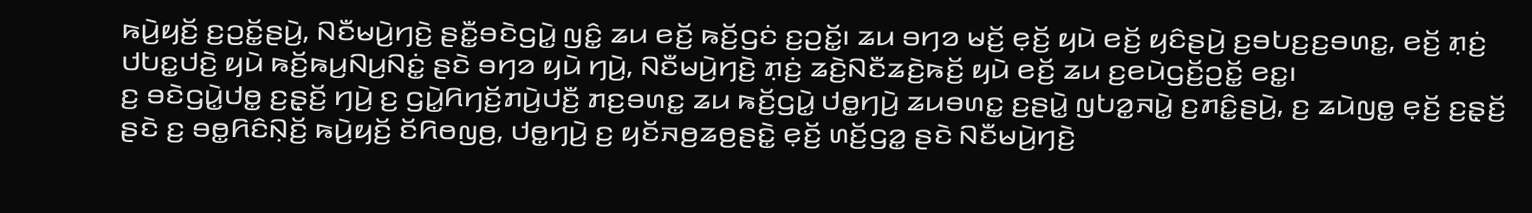ꤒꤣꤧ꤬ꤟꤢꤩ꤬ ꤢ꤬ꤑꤢꤩ꤭ꤔꤣꤧ꤬, ꤡꤢꤪꤗꤣꤧ꤬ꤚꤢꤧ꤬ ꤔꤢꤪ꤭ꤋꤢꤧꤞꤣꤧ꤭ ꤜꤢꤨ꤭ ꤘꤣ ꤕꤢꤩ꤬ ꤒꤢꤩ꤬ꤞꤢꤦ ꤢ꤬ꤑꤢꤩ꤭꤯ ꤘꤣ ꤋꤚꤤ ꤗꤢꤩ꤬ ꤕ꤫ꤢꤩ꤬ ꤟꤣꤧ ꤕꤢꤩ꤬ ꤟꤢꤨꤔꤣꤧ꤬ ꤢ꤬ꤋꤝꤢ꤬ꤢ꤬ꤋꤛꤢ꤭, ꤕꤢꤩ꤬ ꤊ꤫ꤢꤦ꤬ ꤓꤝꤢ꤭ꤓꤢꤧ꤬ ꤟꤣꤧ ꤒꤢꤩ꤬ꤒꤣ꤬ꤡꤣ꤬ꤡꤢꤦ꤭ ꤔꤢꤧ ꤋꤚꤤ ꤟꤣꤧ ꤚꤣꤧ꤬, ꤡꤢꤪꤗꤣꤧ꤬ꤚꤢꤧ꤬ ꤊ꤫ꤢꤦ꤬ ꤘꤢꤧ꤬ꤡꤢꤪꤘꤢꤧ꤬ꤒꤢꤩ꤬ ꤟꤣꤧ ꤕꤢꤩ꤬ ꤘꤣ ꤢ꤬ꤕꤣꤧꤞꤢꤩ꤬ꤑꤢꤩ꤭ ꤕꤢ꤭꤯
ꤢ꤬ ꤋꤢꤧꤞꤣꤧ꤭ꤓꤥ꤭ ꤢ꤬ꤔ꤫ꤢꤩ꤬ ꤚꤣꤧ꤬ ꤢ꤬ ꤞꤣꤧ꤭ꤖꤚꤢꤩ꤬ꤊꤣꤧ꤬ꤓꤢꤪ꤬ ꤊꤢ꤬ꤋꤛꤢ꤭ ꤘꤣ ꤒꤢꤩ꤬ꤞꤣꤧ꤭ ꤓꤥ꤭ꤚꤣꤧ꤬ ꤘꤣꤋꤛꤢ꤭ ꤢ꤬ꤔꤣꤧ꤭ ꤜꤝꤤ꤭ꤏꤣꤧ꤭ ꤢ꤬ꤊꤢꤨ꤭ꤔꤣꤧ꤬, ꤢ꤬ ꤘꤣꤧꤜꤥ꤭ ꤕ꤫ꤢꤩ꤬ ꤢ꤬ꤔ꤫ꤢꤩ꤬ ꤔꤢꤧ ꤢ꤬ ꤋꤥ꤭ꤖꤢꤨꤡ꤫ꤢꤩ꤬ ꤒꤣꤧ꤬ꤟꤢꤩ꤬ ꤢꤩꤖꤥꤜꤥ꤬, ꤓꤥ꤭ꤚꤣꤧ꤬ ꤢ꤬ ꤟꤢꤩꤏꤥ꤬ꤘꤥ꤬ꤔꤢꤧ꤭ ꤕ꤫ꤢꤩ꤬ ꤛꤢꤩ꤬ꤞꤤ꤭ ꤔꤢꤧ ꤡꤢꤪꤗꤣꤧ꤬ꤚꤢꤧ꤬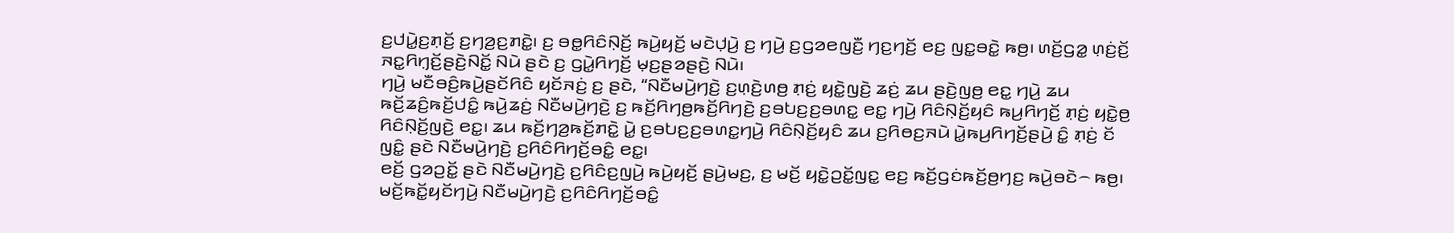ꤢ꤬ꤓꤣꤧ꤭ꤢ꤬ꤊ꤫ꤢꤩ꤬ ꤢ꤬ꤚꤤ꤬ꤢ꤬ꤊꤢꤧ꤭꤯ ꤢ꤬ ꤋꤥ꤭ꤖꤢꤨꤡ꤫ꤢꤩ꤬ ꤒꤣꤧ꤬ꤟꤢꤩ꤬ ꤗꤢꤧꤓ꤫ꤣꤧ꤬ ꤢ꤬ ꤚꤣꤧ꤬ ꤢ꤬ꤞꤤꤕꤜꤢꤪ꤬ ꤚꤢ꤬ꤚꤢꤩ꤬ ꤕꤢ꤬ ꤜꤢ꤭ꤋꤢꤧ꤭ ꤒꤥ꤬꤯ ꤛꤢꤩ꤬ꤞꤤ꤭ ꤛ꤫ꤢꤦ꤬ꤢꤩ꤬ ꤏꤢ꤭ꤖꤚ꤫ꤢꤩ꤬ꤔꤢꤧ꤬ꤡꤢꤩ꤭ ꤡꤣꤧ ꤔꤢꤧ ꤢ꤬ ꤞꤣꤧ꤭ꤖꤚꤢꤩ꤬ ꤗ꤫ꤢ꤬ꤔꤤꤔꤢꤧ꤬ ꤡꤣꤧ꤯
ꤚꤣꤧ꤬ ꤗꤢꤪꤋꤢꤨ꤬ꤒꤣꤧ꤬ꤔꤢꤩꤖꤢꤨ ꤟꤢꤩꤏꤢꤦ꤬ ꤢ꤬ ꤔꤢꤧ, “ꤡꤢꤪꤗꤣꤧ꤬ꤚꤢꤧ꤬ ꤢ꤬ꤛ꤫ꤢꤧ꤬ꤛꤥ꤬ ꤊ꤫ꤢꤦ꤬ ꤟꤢꤧ꤭ꤜꤢꤧ꤬ ꤘꤢꤦ꤬ ꤘꤣ ꤔꤢꤧ꤬ꤜꤥ꤬ ꤕꤢ꤭ ꤚꤣꤧ꤬ ꤘꤣ ꤒꤢꤩ꤬ꤘꤢꤨ꤬ꤒꤢꤩ꤬ꤓꤢꤨ꤭ ꤒꤣꤧ꤬ꤘꤢꤦ꤬ ꤡꤢꤪꤗꤣꤧ꤬ꤚꤢꤧ꤬ ꤢ꤬ ꤒꤢꤩ꤬ꤖꤚꤥ꤬ꤒꤢꤩ꤬ꤖꤚꤢꤧ꤬ ꤢ꤬ꤋꤝꤢ꤬ꤢ꤬ꤋꤛꤢ꤭ ꤕꤢ꤭ ꤚꤣꤧ꤬ ꤖꤢꤨꤡ꤫ꤢꤩ꤬ꤟꤢꤨ ꤒꤣ꤬ꤖꤚꤢꤩ꤬ ꤊ꤫ꤢꤦ꤬ ꤟꤢꤧ꤭ꤥ꤬ ꤖꤢꤨꤡ꤫ꤢꤩ꤬ꤜꤢꤧ꤬ ꤕꤢ꤭꤯ ꤘꤣ ꤒꤢꤩ꤬ꤚꤤ꤬ꤒꤢꤩ꤬ꤊꤢꤧ꤭ ꤣꤧ꤭ ꤢ꤬ꤋꤝꤢ꤬ꤢ꤬ꤋꤛꤢ꤭ꤚꤣꤧ꤬ ꤖꤢꤨꤡ꤫ꤢꤩ꤬ꤟꤢꤨ ꤘꤣ ꤢ꤬ꤖꤥꤢ꤬ꤏꤣꤧ ꤣꤧ꤭ꤒꤣ꤬ꤖꤚꤢꤩ꤬ꤔꤣꤧ꤬ ꤢꤨ꤭ ꤊ꤫ꤢꤦ꤬ ꤢꤩ ꤜꤢꤨ꤭ ꤔꤢꤧ ꤡꤢꤪꤗꤣꤧ꤬ꤚꤢꤧ꤬ ꤢ꤬ꤖꤢꤨꤖꤚꤢꤩ꤬ꤋꤢꤨ꤭ ꤕꤢ꤭꤯
ꤕꤢꤩ꤬ ꤞꤤꤑꤢꤩ꤭ ꤔꤢꤧ ꤡꤢꤪꤗꤣꤧ꤬ꤚꤢꤧ꤬ ꤢ꤬ꤖꤢꤨꤢ꤬ꤜꤣꤧ꤬ ꤒꤣꤧ꤬ꤟꤢꤩ꤬ ꤔꤣꤧ꤬ꤗꤢ꤬, ꤢ꤬ ꤗꤢꤩ꤬ ꤟꤢꤧ꤭ꤑꤢꤩ꤭ꤜꤢ꤭ ꤕꤢ꤬ ꤒꤢꤩ꤬ꤞꤢꤦꤒꤢꤩ꤬ꤥ꤬ꤚꤢ꤬ ꤒꤣꤧ꤬ꤋꤢꤧ꤮ ꤒꤥ꤬꤯ ꤗꤢꤩ꤬ꤒꤢꤩ꤭ꤟꤢꤩꤚꤣꤧ꤬ ꤡꤢꤪꤗꤣꤧ꤬ꤚꤢꤧ꤬ ꤢ꤬ꤖꤢꤨꤖꤚꤢꤩ꤬ꤋꤢꤨ꤭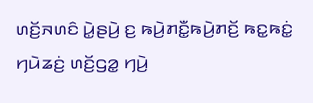ꤛꤢꤩ꤬ꤏꤛꤢꤨ ꤣꤧ꤭ꤔꤣꤧ꤬ ꤢ꤬ ꤒꤣꤧ꤬ꤊꤢꤪ꤭ꤒꤣꤧ꤬ꤊꤢꤩ꤬ ꤒꤢ꤭ꤒꤢꤦ꤭ ꤚꤣꤧꤘꤢꤦ꤬ ꤛꤢꤩ꤬ꤞꤤ꤭ ꤚꤣꤧ꤬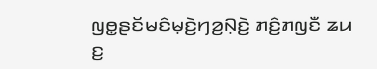ꤜꤥ꤭ꤔꤢꤩꤗꤢꤨꤗ꤫ꤢꤧ꤬ꤚꤤ꤬ꤡ꤫ꤢꤧ꤬ ꤊꤢꤨ꤬ꤊꤜꤢꤪ ꤘꤣ ꤢ꤬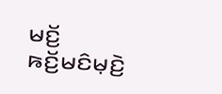ꤗꤢꤩ꤬ ꤒꤢꤩ꤬ꤗꤢꤨꤗ꤫ꤢꤧ꤬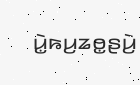ꤣꤧ꤭ꤒꤣ꤬ꤘꤥ꤭ꤔꤣꤧ꤬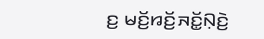ꤢ꤬ ꤗꤢꤩ꤬ꤙꤢꤩ꤬ꤏꤢꤩ꤭ꤡ꤫ꤢꤧ꤬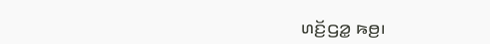ꤛꤢꤩ꤬ꤞꤤ꤭ ꤒꤥ꤬꤯